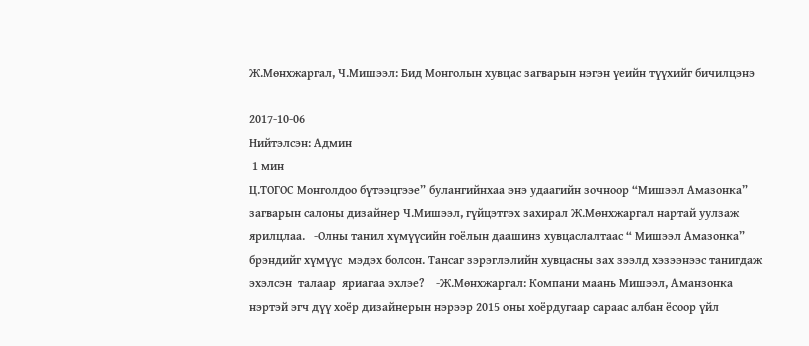Ж.Мөнхжаргал, Ч.Мишээл: Бид Монголын хувцас загварын нэгэн үеийн түүхийг бичилцэнэ

2017-10-06
Нийтэлсэн: Админ
 1 мин
Ц.ТОГОС Монголдоо бүтээцгээе” булангийнхаа энэ удаагийн зочноор “Мишээл Амазонка” загварын салоны дизайнер Ч.Мишээл, гүйцэтгэх захирал Ж.Мөнхжаргал нартай уулзаж ярилцлаа.   -Олны танил хүмүүсийн гоёлын даашинз хувцаслалтаас “ Мишээл Амазонка” брэндийг хүмүүс  мэдэх болсон. Тансаг зэрэглэлийн хувцасны зах зээлд хэзээнээс танигдаж  эхэлсэн  талаар  яриагаа эхлэе?    -Ж.Мөнхжаргал: Компани маань Мишээл, Аманзонка нэртэй эгч дүү хоёр дизайнерын нэрээр 2015 оны хоёрдугаар сараас албан ёсоор үйл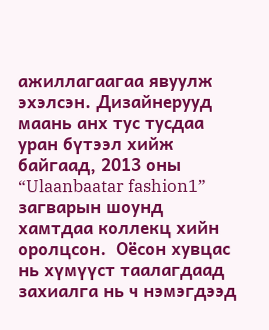ажиллагаагаа явуулж эхэлсэн. Дизайнерууд маань анх тус тусдаа уран бүтээл хийж байгаад, 2013 оны “Ulaanbaatar fashion1” загварын шоунд хамтдаа коллекц хийн  оролцсон.  Оёсон хувцас нь хүмүүст таалагдаад захиалга нь ч нэмэгдээд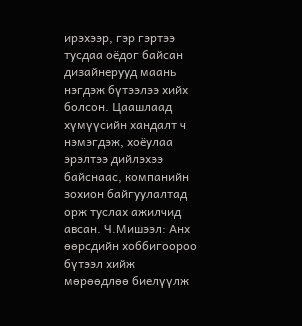ирэхээр, гэр гэртээ тусдаа оёдог байсан дизайнерууд маань нэгдэж бүтээлээ хийх болсон. Цаашлаад хүмүүсийн хандалт ч нэмэгдэж, хоёулаа эрэлтээ дийлэхээ байснаас, компанийн зохион байгуулалтад орж туслах ажилчид авсан. Ч.Мишээл: Анх өөрсдийн хоббигоороо бүтээл хийж мөрөөдлөө биелүүлж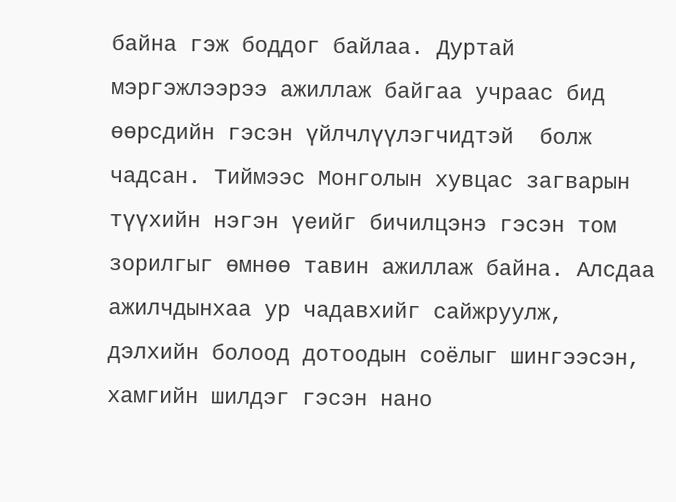байна гэж боддог байлаа. Дуртай мэргэжлээрээ ажиллаж байгаа учраас бид өөрсдийн гэсэн үйлчлүүлэгчидтэй  болж  чадсан. Тиймээс Монголын хувцас загварын түүхийн нэгэн үеийг бичилцэнэ гэсэн том зорилгыг өмнөө тавин ажиллаж байна. Алсдаа ажилчдынхаа ур чадавхийг сайжруулж, дэлхийн болоод дотоодын соёлыг шингээсэн, хамгийн шилдэг гэсэн нано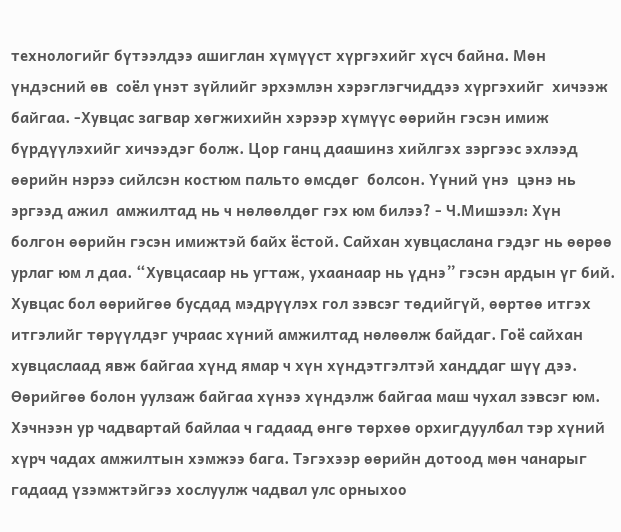технологийг бүтээлдээ ашиглан хүмүүст хүргэхийг хүсч байна. Мөн  үндэсний өв  соёл үнэт зүйлийг эрхэмлэн хэрэглэгчиддээ хүргэхийг  хичээж байгаа. -Хувцас загвар хөгжихийн хэрээр хүмүүс өөрийн гэсэн имиж бүрдүүлэхийг хичээдэг болж. Цор ганц даашинз хийлгэх зэргээс эхлээд өөрийн нэрээ сийлсэн костюм пальто өмсдөг  болсон. Үүний үнэ  цэнэ нь эргээд ажил  амжилтад нь ч нөлөөлдөг гэх юм билээ? - Ч.Мишээл: Хүн болгон өөрийн гэсэн имижтэй байх ёстой. Сайхан хувцаслана гэдэг нь өөрөө урлаг юм л даа. “Хувцасаар нь угтаж, ухаанаар нь үднэ” гэсэн ардын үг бий. Хувцас бол өөрийгөө бусдад мэдрүүлэх гол зэвсэг төдийгүй, өөртөө итгэх итгэлийг төрүүлдэг учраас хүний амжилтад нөлөөлж байдаг. Гоё сайхан хувцаслаад явж байгаа хүнд ямар ч хүн хүндэтгэлтэй ханддаг шүү дээ. Өөрийгөө болон уулзаж байгаа хүнээ хүндэлж байгаа маш чухал зэвсэг юм. Хэчнээн ур чадвартай байлаа ч гадаад өнгө төрхөө орхигдуулбал тэр хүний хүрч чадах амжилтын хэмжээ бага. Тэгэхээр өөрийн дотоод мөн чанарыг гадаад үзэмжтэйгээ хослуулж чадвал улс орныхоо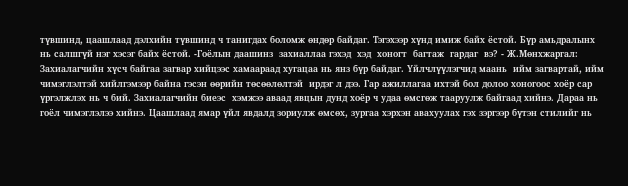түвшинд, цаашлаад дэлхийн түвшинд ч танигдах боломж өндөр байдаг. Тэгэхээр хүнд имиж байх ёстой. Бүр амьдралынх нь салшгүй нэг хэсэг байх ёстой. -Гоёлын даашинз  захиаллаа гэхэд  хэд  хоногт  багтаж  гардаг  вэ? - Ж.Мөнхжаргал: Захиалагчийн хүсч байгаа загвар хийцээс хамаараад хугацаа нь янз бүр байдаг. Үйлчлүүлэгчид маань  ийм загвартай, ийм чимэглэлтэй хийлгэмээр байна гэсэн өөрийн төсөөлөлтэй  ирдэг л дээ. Гар ажиллагаа ихтэй бол долоо хоногоос хоёр сар үргэлжлэх нь ч бий. Захиалагчийн биеэс  хэмжээ аваад явцын дунд хоёр ч удаа өмсгөж тааруулж байгаад хийнэ. Дараа нь гоёл чимэглэлээ хийнэ. Цаашлаад ямар үйл явдалд зориулж өмсөх, зургаа хэрхэн авахуулах гэх зэргээр бүтэн стилийг нь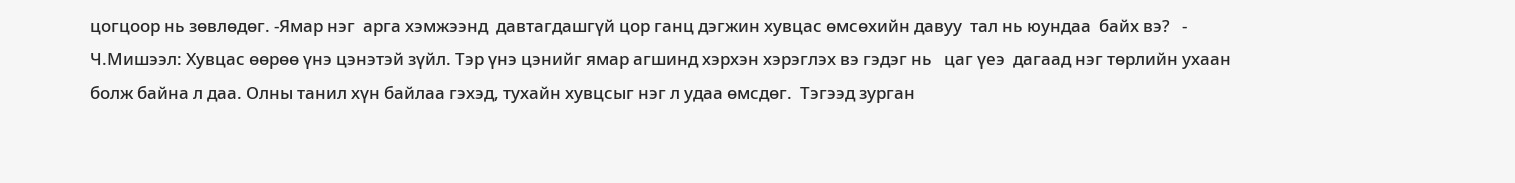цогцоор нь зөвлөдөг. -Ямар нэг  арга хэмжээнд  давтагдашгүй цор ганц дэгжин хувцас өмсөхийн давуу  тал нь юундаа  байх вэ?   - Ч.Мишээл: Хувцас өөрөө үнэ цэнэтэй зүйл. Тэр үнэ цэнийг ямар агшинд хэрхэн хэрэглэх вэ гэдэг нь   цаг үеэ  дагаад нэг төрлийн ухаан болж байна л даа. Олны танил хүн байлаа гэхэд, тухайн хувцсыг нэг л удаа өмсдөг.  Тэгээд зурган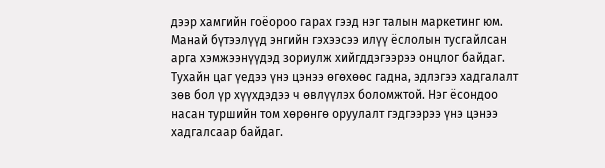дээр хамгийн гоёороо гарах гээд нэг талын маркетинг юм. Манай бүтээлүүд энгийн гэхээсээ илүү ёслолын тусгайлсан арга хэмжээнүүдэд зориулж хийгддэгээрээ онцлог байдаг. Тухайн цаг үедээ үнэ цэнээ өгөхөөс гадна, эдлэгээ хадгалалт зөв бол үр хүүхдэдээ ч өвлүүлэх боломжтой. Нэг ёсондоо  насан туршийн том хөрөнгө оруулалт гэдгээрээ үнэ цэнээ хадгалсаар байдаг.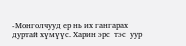-Монголчууд ер нь их гангарах дуртай хүмүүс. Харин эрс  тэс  уур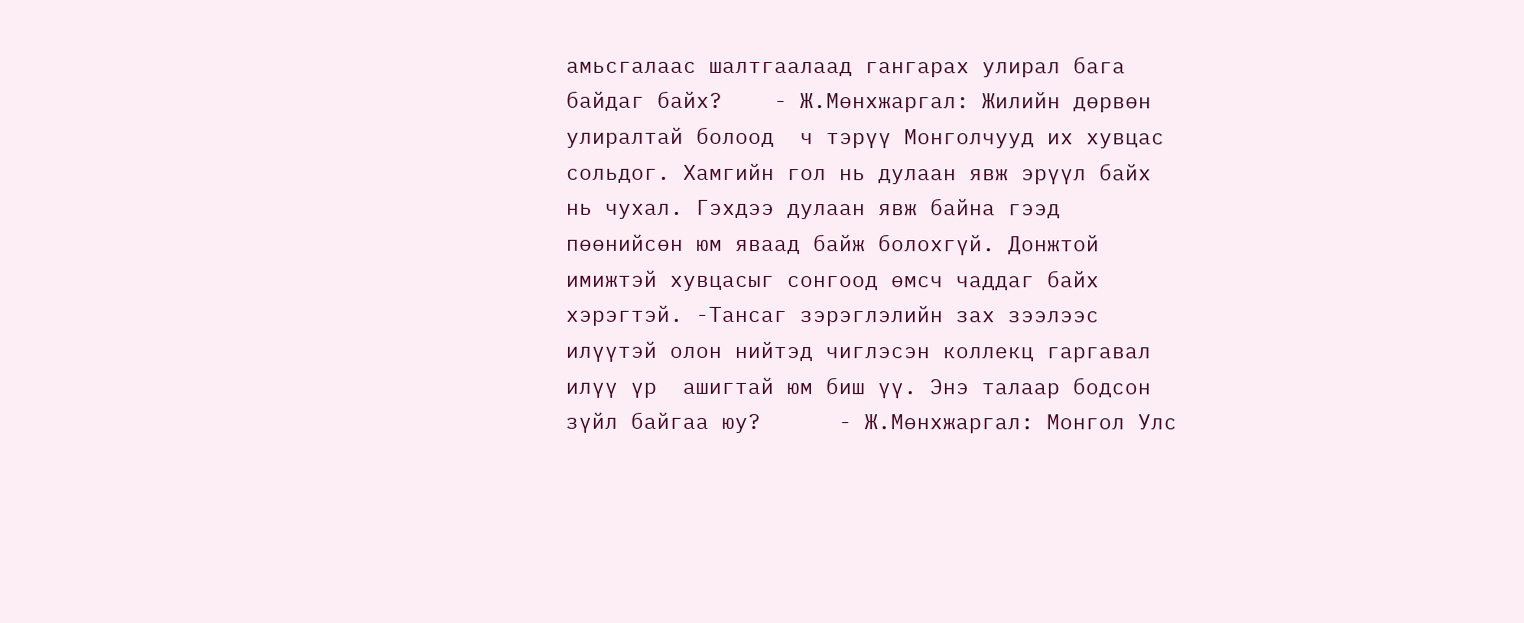амьсгалаас шалтгаалаад гангарах улирал бага байдаг байх?    - Ж.Мөнхжаргал: Жилийн дөрвөн улиралтай болоод  ч тэрүү Монголчууд их хувцас сольдог. Хамгийн гол нь дулаан явж эрүүл байх нь чухал. Гэхдээ дулаан явж байна гээд пөөнийсөн юм яваад байж болохгүй. Донжтой имижтэй хувцасыг сонгоод өмсч чаддаг байх хэрэгтэй. -Тансаг зэрэглэлийн зах зээлээс илүүтэй олон нийтэд чиглэсэн коллекц гаргавал  илүү үр  ашигтай юм биш үү. Энэ талаар бодсон зүйл байгаа юу?      - Ж.Мөнхжаргал: Монгол Улс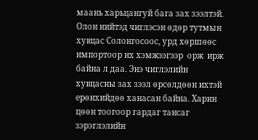маань харьцангуй бага зах зээлтэй. Олон нийтэд чиглэсэн өдөр тутмын хувцас Солонгосоос, урд хөршөөс импортоор их хэмжээгээр  орж  ирж байна л даа. Энэ чиглэлийн хувцасны зах зээл өрсөлдөөн ихтэй ерөнхийдөө ханасан байна. Харин цөөн тоогоор гардаг тансаг зэрэглэлийн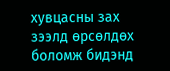хувцасны зах зээлд өрсөлдөх  боломж бидэнд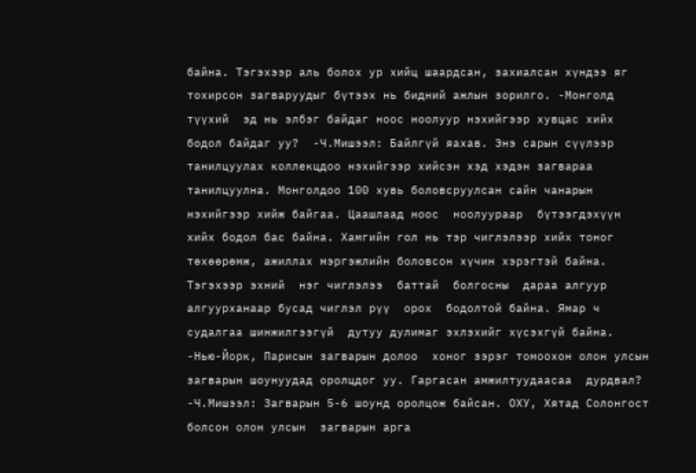байна. Тэгэхээр аль болох ур хийц шаардсан, захиалсан хүндээ яг тохирсон загваруудыг бүтээх нь бидний ажлын зорилго. -Монголд түүхий  эд нь элбэг байдаг ноос ноолуур нэхийгээр хувцас хийх бодол байдаг уу?  -Ч.Мишээл: Байлгүй яахав. Энэ сарын сүүлээр танилцуулах коллекцдоо нэхийгээр хийсэн хэд хэдэн загвараа  танилцуулна. Монголдоо 100 хувь боловсруулсан сайн чанарын нэхийгээр хийж байгаа. Цаашлаад ноос  ноолуураар  бүтээгдэхүүн хийх бодол бас байна. Хамгийн гол нь тэр чиглэлээр хийх тоног төхөөрөмж, ажиллах мэргэжлийн боловсон хүчин хэрэгтэй байна. Тэгэхээр эхний  нэг чиглэлээ  баттай  болгосны  дараа алгуур алгуурханаар бусад чиглэл рүү  орох  бодолтой байна. Ямар ч  судалгаа шинжилгээгүй  дутуу дулимаг эхлэхийг хүсэхгүй байна. -Нью-Йорк, Парисын загварын долоо  хоног зэрэг томоохон олон улсын загварын шоунуудад оролцдог уу. Гаргасан амжилтуудаасаа  дурдвал? -Ч.Мишээл: Загварын 5-6 шоунд оролцож байсан. ОХУ, Хятад Солонгост  болсон олон улсын  загварын арга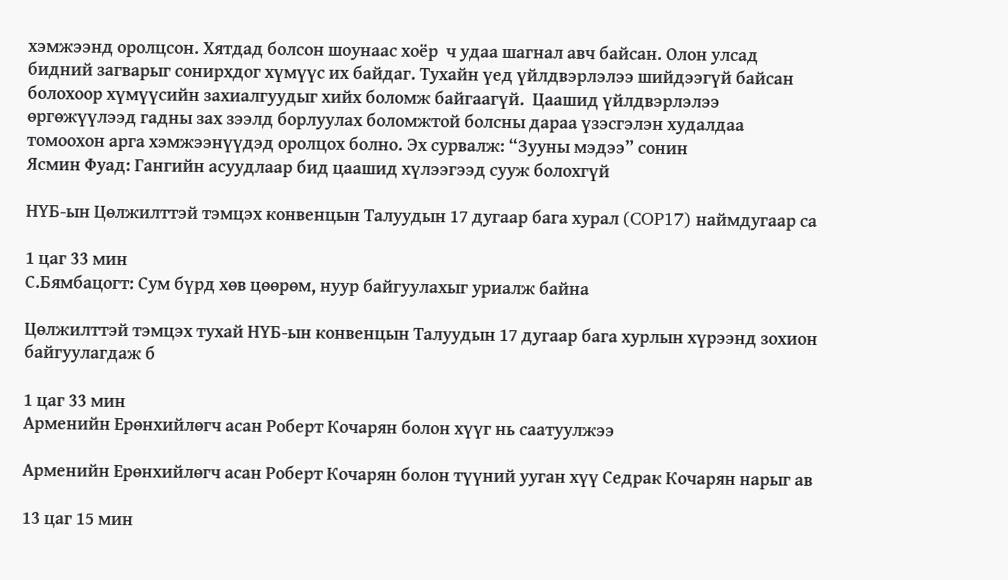хэмжээнд оролцсон. Хятдад болсон шоунаас хоёр  ч удаа шагнал авч байсан. Олон улсад бидний загварыг сонирхдог хүмүүс их байдаг. Тухайн үед үйлдвэрлэлээ шийдээгүй байсан болохоор хүмүүсийн захиалгуудыг хийх боломж байгаагүй.  Цаашид үйлдвэрлэлээ өргөжүүлээд гадны зах зээлд борлуулах боломжтой болсны дараа үзэсгэлэн худалдаа томоохон арга хэмжээнүүдэд оролцох болно. Эх сурвалж: “Зууны мэдээ” сонин
Ясмин Фуад: Гангийн асуудлаар бид цаашид хүлээгээд сууж болохгүй

НҮБ-ын Цөлжилттэй тэмцэх конвенцын Талуудын 17 дугаар бага хурал (COP17) наймдугаар са

1 цаг 33 мин
С.Бямбацогт: Сум бүрд хөв цөөрөм, нуур байгуулахыг уриалж байна

Цөлжилттэй тэмцэх тухай НҮБ-ын конвенцын Талуудын 17 дугаар бага хурлын хүрээнд зохион байгуулагдаж б

1 цаг 33 мин
Арменийн Ерөнхийлөгч асан Роберт Кочарян болон хүүг нь саатуулжээ

Арменийн Ерөнхийлөгч асан Роберт Кочарян болон түүний ууган хүү Седрак Кочарян нарыг ав

13 цаг 15 мин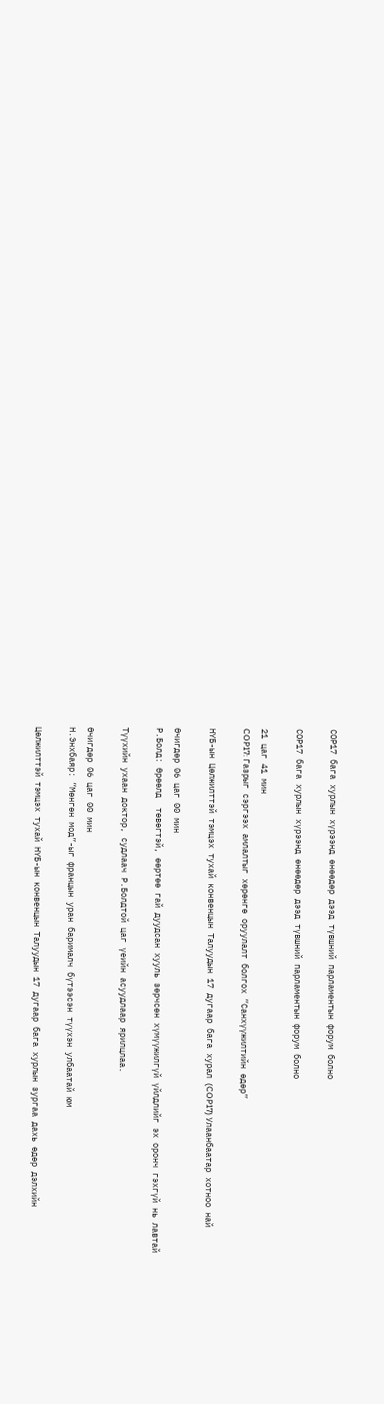СОР17 бага хурлын хүрээнд өнөөдөр дээд түвшний парламентын форум болно

СОР17 бага хурлын хүрээнд өнөөдөр дээд түвшний парламентын форум болно

21 цаг 41 мин
COP17: Газрыг сэргээх амлалтыг хөрөнгө оруулалт болгох “Санхүүжилтийн өдөр”

НҮБ-ын Цөлжилттэй тэмцэх тухай конвенцын Талуудын 17 дугаар бага хурал (COP17) Улаанбаатар хотноо най

Өчигдөр 06 цаг 00 мин
Р.Болд: Өрөөлд  төвөгтэй, өөртөө гай дуудсан хууль зөрчсөн хүмүүжилгүй үйлдлийг эх оронч гэхгүй нь лавтай

Түүхийн ухаан доктор, судлаач Р.Болдтой цаг үеийн асуудлаар ярилцлаа.

Өчигдөр 06 цаг 00 мин
Н.Энхбаяр: “Мөнгөн мод”-ыг францын уран барималч бүтээсэн түүхэн улбаатай юм

Цөлжилттэй тэмцэх тухай НҮБ-ын конвенцын Талуудын 17 дугаар бага хурлын зургаа дахь өдөр дэлхийн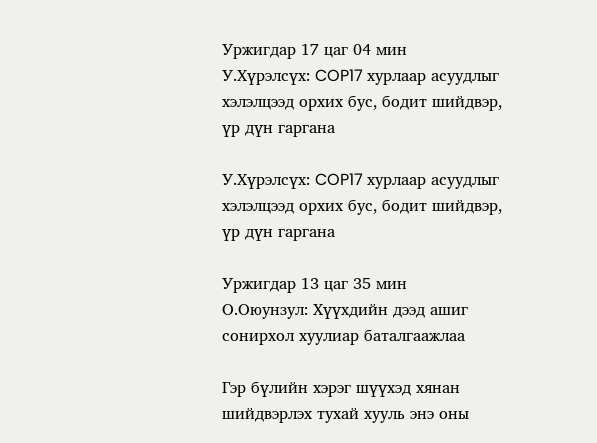Уржигдар 17 цаг 04 мин
У.Хүрэлсүх: COP17 хурлаар асуудлыг хэлэлцээд орхих бус, бодит шийдвэр, үр дүн гаргана

У.Хүрэлсүх: COP17 хурлаар асуудлыг хэлэлцээд орхих бус, бодит шийдвэр, үр дүн гаргана

Уржигдар 13 цаг 35 мин
О.Оюунзул: Хүүхдийн дээд ашиг сонирхол хуулиар баталгаажлаа

Гэр бүлийн хэрэг шүүхэд хянан шийдвэрлэх тухай хууль энэ оны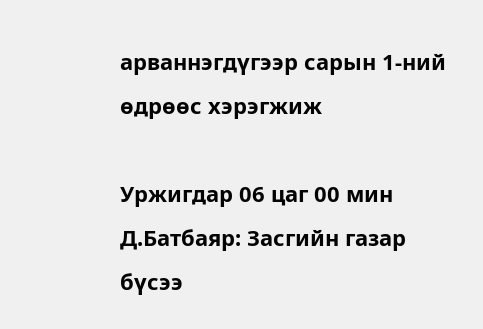арваннэгдүгээр сарын 1-ний өдрөөс хэрэгжиж

Уржигдар 06 цаг 00 мин
Д.Батбаяр: Засгийн газар бүсээ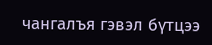чангалъя гэвэл бүтцээ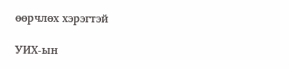өөрчлөх хэрэгтэй

УИХ-ын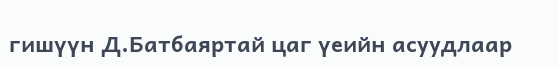гишүүн Д.Батбаяртай цаг үеийн асуудлаар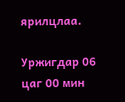ярилцлаа.

Уржигдар 06 цаг 00 мин